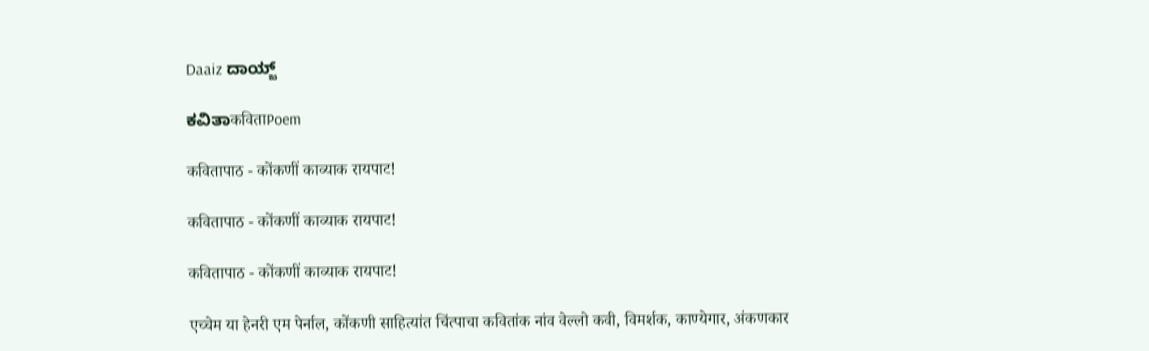Daaiz ದಾಯ್ಜ್

ಕವಿತಾकविताPoem

कवितापाठ - कोंकणीं काव्याक रायपाट!

कवितापाठ - कोंकणीं काव्याक रायपाट!

कवितापाठ - कोंकणीं काव्याक रायपाट!

एच्चेम या हेनरी एम पेर्नाल, कोंकणी साहित्यांत चिंत्पाचा कवितांक नांव वेल्लो कवी, विमर्शक, काण्येगार, अंकण‌कार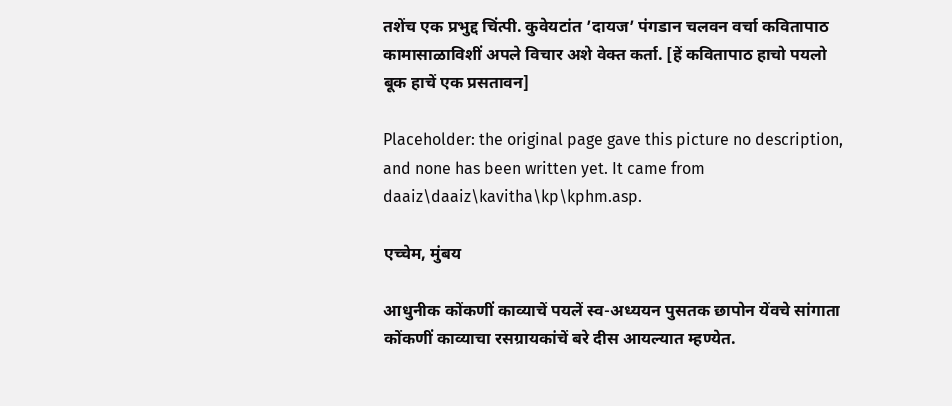तशेंच एक प्रभुद्द चिंत्पी. कुवेयटांत ’दायज’ पंगडान चलवन वर्चा कवितापाठ कामासाळाविशीं अपले विचार अशे वेक्त कर्ता. [हें कवितापाठ हाचो पयलो बूक हाचें एक प्रसतावन]

Placeholder: the original page gave this picture no description, and none has been written yet. It came from daaiz\daaiz\kavitha\kp\kphm.asp.

एच्चेम, मुंबय

आधुनीक कोंकणीं काव्याचें पयलें स्व-अध्ययन पुसतक छापोन येंवचे सांगाता कोंकणीं काव्याचा रस‌ग्रायकांचें बरे दीस आयल्यात म्हण्येत.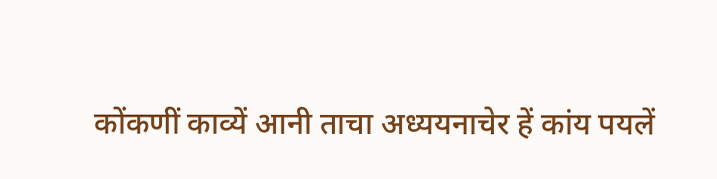कोंकणीं काव्यें आनी ताचा अध्ययनाचेर हें कांय पयलें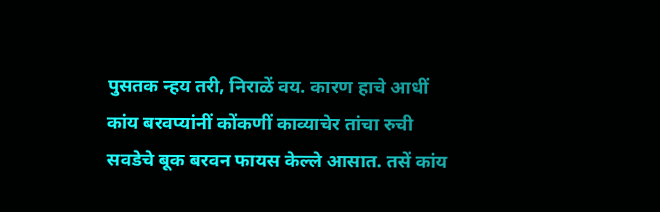पुसतक न्हय तरी, निराळें वय. कारण हाचे आधीं कांय बरवप्यांनीं कोंकणीं काव्याचेर तांचा रुची सवडेचे बूक बरवन फायस केल्ले आसात. तसें कांय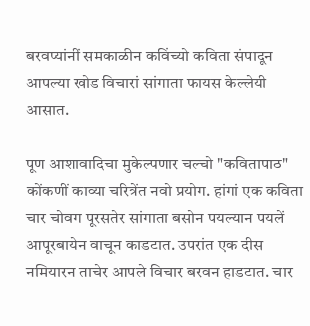बरवप्यांनीं समकाळीन कविंच्यो कविता संपादून आपल्या खोड विचारां सांगाता फायस केल्लेयी आसात.

पूण आशावादिचा मुकेल्पणार चल्चो "कवितापाठ" कोंकणीं काव्या चरित्रेंत नवो प्रयोग. हांगां एक कविता चार चोवग पूर‍सतेर सांगाता बसोन पयल्यान पयलें आपूर‍बायेन वाचून काडटात. उपरांत एक दीस नमियार‍न ताचेर आपले विचार बरवन हाडटात. चार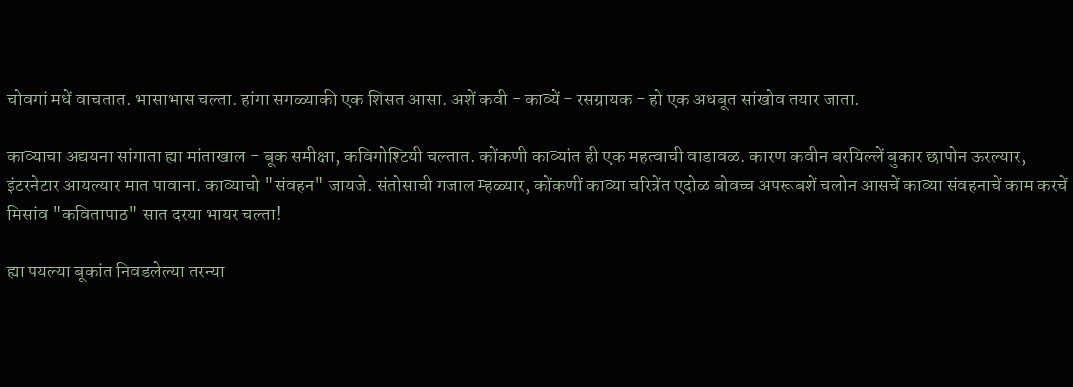चोवगां मधें वाचतात. भासाभास चल्ता. हांगा सगळ्याकी एक शिसत आसा. अशें कवी - काव्यें - रस‌ग्रायक - हो एक अधबूत सांखोव तयार जाता.

काव्याचा अद्ययना सांगाता ह्या मांताखाल - बूक समीक्षा, कविगोश्टियी चल्तात. कोंकणी काव्यांत ही एक महत्वाची वाडावळ. कारण कवीन बरयिल्लें बुकार छापोन ऊर‍ल्यार, इंटर‌नेटार आयल्यार मात पावाना. काव्याचो "संवहन" जायजे. संतोसाची गजाल म्हळ्यार, कोंकणीं काव्या चरित्रेंत एदोळ बोव‌च्च अपरूब‌शें चलोन आसचें काव्या संवहनाचें काम कर‍चें मिसांव "कवितापाठ" सात दर‍या भायर चल्ता!

ह्या पयल्या बूकांत निवडलेल्या तर‍न्या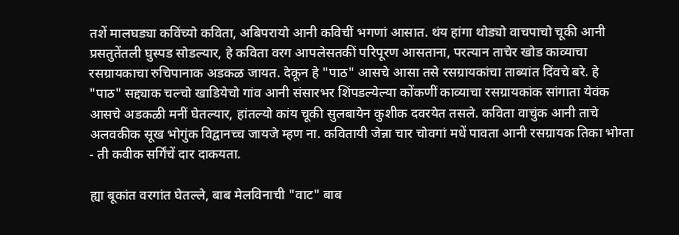तशें मालघड्या कविंच्यो कविता, अबिपरायो आनी कविचीं भगणां आसात. थंय हांगा थोड्यो वाचपाचो चूकी आनी प्रसतुतेंतली घुस्पड सोडल्यार, हे कविता वर‍ग आपलेसतकीं परिपूर‍ण आसताना, पर‍त्यान ताचेर खोड काव्याचा रस‌ग्रायकाचा रुचिपानाक अडकळ जायत. देकून हे "पाठ" आसचे आसा तसे रस‌ग्रायकांचा ताब्यांत दिंवचे बरे. हे "पाठ" सद्द्याक चल्चो खाडियेचो गांव आनी संसार‌भर शिंपडल्येल्या कोंकणीं काव्याचा रस‌ग्रायकांक सांगाता येवंक आसचे अडकळी मनीं घेतल्यार, हांतल्यो कांय चूकी सुलबायेन कुशीक दवर‍येत तसले. कविता वाचुंक आनी ताचे अलवकीक सूख भोगुंक विद्वान‌च्च जायजे म्हण ना. कवितायी जेन्ना चार चोवगां मधें पावता आनी रस‌ग्रायक तिका भोग्ता - ती कवीक सर्गिंचें दार दाकयता.

ह्या बूकांत वर‍गांत घेत‌ल्ले, बाब मेलविनाची "वाट" बाब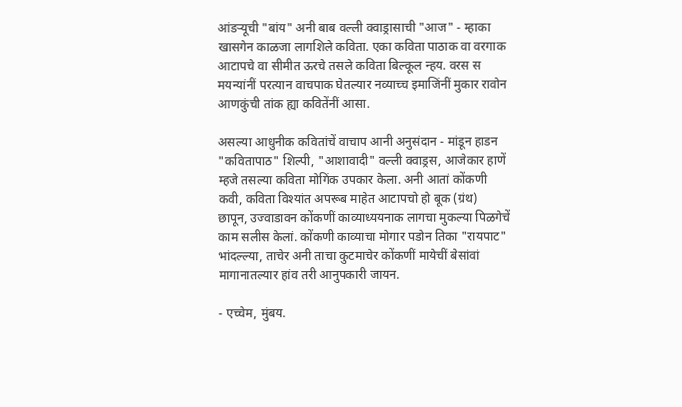आंडऱ्यूची "बांय" अनी बाब वल्ली क्वाड्रासाची "आज" - म्हाका खासगेन काळजा लागशिले कविता. एका कविता पाठाक वा वर‍गाक आटापचे वा सीमीत ऊर‍चे तसले कविता बिल्कूल न्हय. वर‍स स मयन्यांनीं पर‍त्यान वाचपाक घेतल्यार नव्याच्च इमाजिंनीं मुकार रावोन आणकुंची तांक ह्या कवितेंनीं आसा.

असल्या आधुनीक कवितांचें वाचाप आनी अनुसंदान - मांडून हाडन "कवितापाठ" शिल्पी, "आशावादी" वल्ली क्वाड्रस, आजेकार हाणें म्हजे तसल्या कविता मोगिंक उपकार केला. अनी आतां कोंकणी कवी, कविता विश्यांत अपरूब माहेत आटापचो हो बूक (ग्रंथ) छापून, उज्वाडावन कोंकणीं काव्याध्ययनाक लागचा मुकल्या पिळगेचें काम सलीस केलां. कोंकणी काव्याचा मोगार पडोन तिका "रायपाट" भांद‌ल्ल्या, ताचेर अनी ताचा कुटमाचेर कोंकणीं मायेचीं बेसांवां मागानातल्यार हांव तरी आनुपकारी जायन.

- एच्चेम, मुंबय.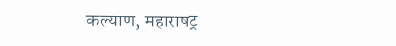कल्याण, महाराषट्र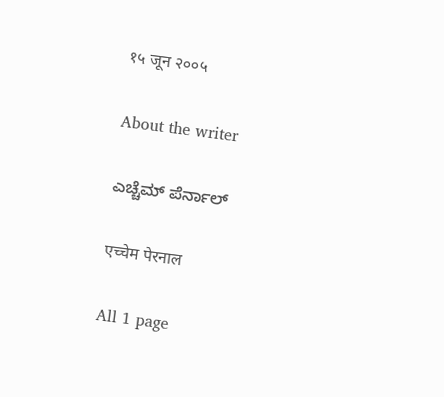१५ जून २००५

About the writer

ಎಚ್ಚೆಮ್ ಪೆರ್ನಾಲ್

एच्चेम पेरनाल

All 1 page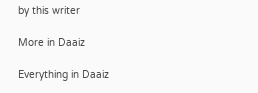by this writer

More in Daaiz

Everything in Daaiz